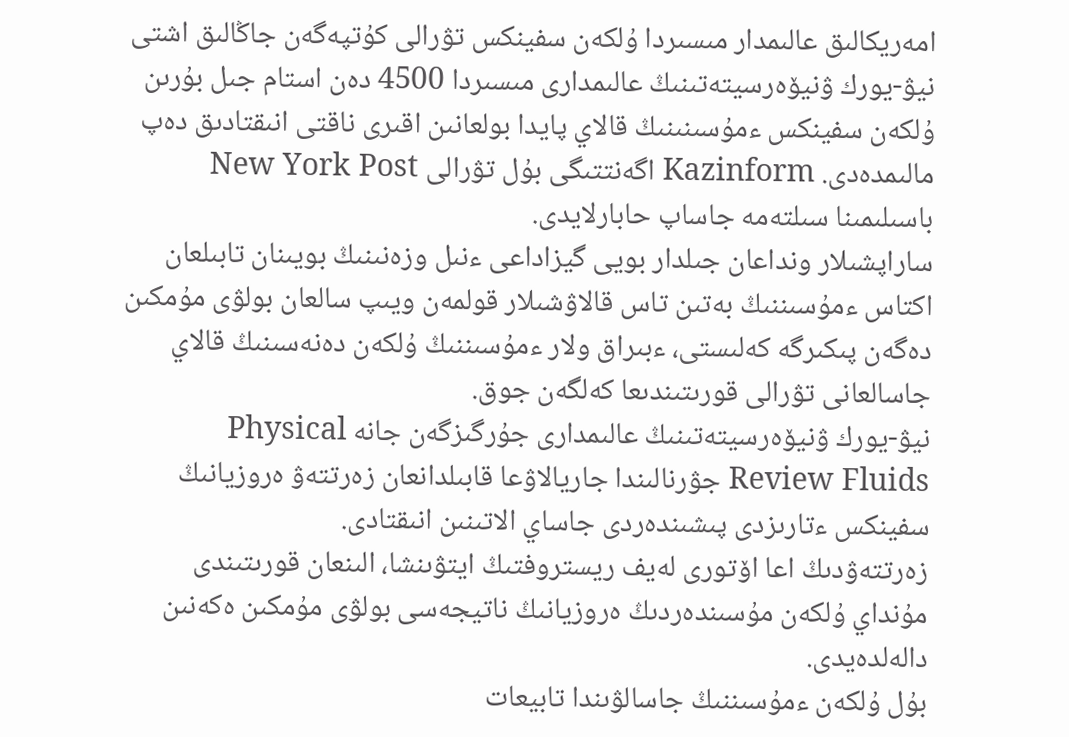امەريكالىق عالىمدار مىسىردا ۇلكەن سفينكس تۋرالى كۇتپەگەن جاڭالىق اشتى
نيۋ-يورك ۋنيۆەرسيتەتىنىڭ عالىمدارى مىسىردا 4500 دەن استام جىل بۇرىن ۇلكەن سفينكس ءمۇسىنىنىڭ قالاي پايدا بولعانىن اقىرى ناقتى انىقتادىق دەپ مالىمدەدى. Kazinform اگەنتتىگى بۇل تۋرالى New York Post باسىلىمىنا سىلتەمە جاساپ حابارلايدى.
ساراپشىلار ونداعان جىلدار بويى گيزاداعى ءنىل وزەنىنىڭ بويىنان تابىلعان اكتاس ءمۇسىننىڭ بەتىن تاس قالاۋشىلار قولمەن ويىپ سالعان بولۋى مۇمكىن دەگەن پىكىرگە كەلىستى، ءبىراق ولار ءمۇسىننىڭ ۇلكەن دەنەسىنىڭ قالاي جاسالعانى تۋرالى قورىتىندىعا كەلگەن جوق.
نيۋ-يورك ۋنيۆەرسيتەتىنىڭ عالىمدارى جۇرگىزگەن جانە Physical Review Fluids جۋرنالىندا جاريالاۋعا قابىلدانعان زەرتتەۋ ەروزيانىڭ سفينكس ءتارىزدى پىشىندەردى جاساي الاتىنىن انىقتادى.
زەرتتەۋدىڭ اعا اۆتورى لەيف ريستروفتىڭ ايتۋىنشا، الىنعان قورىتىندى مۇنداي ۇلكەن مۇسىندەردىڭ ەروزيانىڭ ناتيجەسى بولۋى مۇمكىن ەكەنىن دالەلدەيدى.
بۇل ۇلكەن ءمۇسىننىڭ جاسالۋىندا تابيعات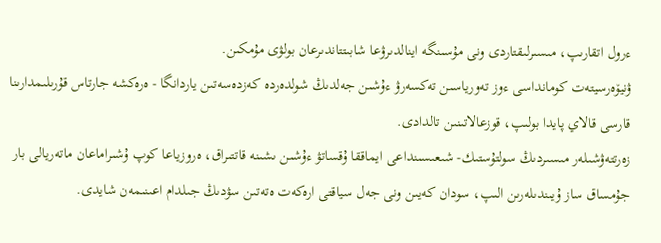ءرول اتقارىپ، مىسىرلىقتاردى ونى مۇسىنگە اينالدىرۋعا شابىتتاندىرعان بولۋى مۇمكىن.
ۋنيۆەرسيتەت كومانداسى ءوز تەورياسىن تەكسەرۋ ءۇشىن جەلدىڭ شولدەردە كەزدەسەتىن ياردانگا - ەرەكشە جارتاس قۇرىلىمدارىنا قارسى قالاي پايدا بولىپ، قوزعالاتىنىن تالدادى.
زەرتتەۋشىلەر مىسىردىڭ سولتۇستىك- شىعىسىنداعى ايماققا ۇقساتۋ ءۇشىن ىشىنە قاتتىراق، ەروزياعا كوپ ۇشىراماعان ماتەريالى بار جۇمساق ساز ۇيىندىلەرىن الىپ، سودان كەيىن ونى جەل سياقتى ارەكەت ەتەتىن سۋدىڭ جىلدام اعىنىمەن شايدى.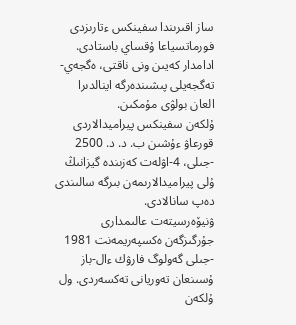ساز اقىرىندا سفينكس ءتارىزدى فورماتسياعا ۇقساي باستادى. ادامدار كەيىن ونى ناقتى، ەگجەي-تەگجەيلى پىشىندەرگە اينالدىرا العان بولۋى مۇمكىن.
ۇلكەن سفينكس پيراميدالاردى قورعاۋ ءۇشىن ب. د. د. 2500 -جىلى، 4-اۋلەت كەزىندە گيزانىڭ ۇلى پيراميدالارىمەن بىرگە سالىندى دەپ سانالادى.
ۋنيۆەرسيتەت عالىمدارى جۇرگىزگەن ەكسپەريمەنت 1981 -جىلى گەولوگ فارۋك ءال-باز ۇسىنعان تەوريانى تەكسەردى. ول ۇلكەن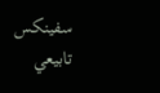سفينكس تابيعي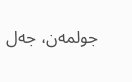جولمەن، جەل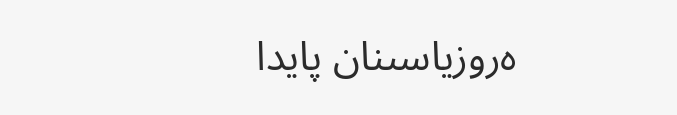ەروزياسىنان پايدا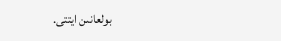بولعانىن ايتتى.